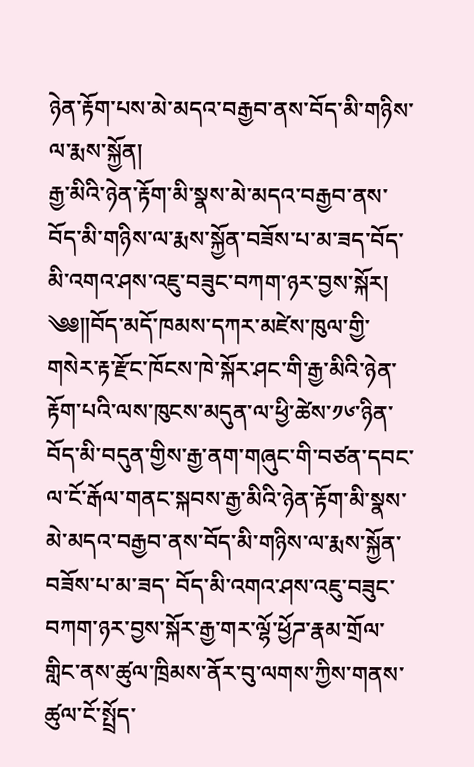ཉེན་རྟོག་པས་མེ་མདའ་བརྒྱབ་ནས་བོད་མི་གཉིས་ལ་རྨས་སྐྱོན།
རྒྱ་མིའི་ཉེན་རྟོག་མི་སྣས་མེ་མདའ་བརྒྱབ་ནས་བོད་མི་གཉིས་ལ་རྨས་སྐྱོན་བཟོས་པ་མ་ཟད་བོད་མི་འགའ་ཤས་འཇུ་བཟུང་བཀག་ཉར་བྱས་སྐོར།
༄༅༎བོད་མདོ་ཁམས་དཀར་མཛེས་ཁུལ་གྱི་གསེར་རྟ་རྫོང་ཁོངས་ཁེ་སྐོར་ཤང་གི་རྒྱ་མིའི་ཉེན་རྟོག་པའི་ལས་ཁུངས་མདུན་ལ་ཕྱི་ཚེས་༡༦་ཉིན་བོད་མི་བདུན་གྱིས་རྒྱ་ནག་གཞུང་གི་བཙན་དབང་ལ་ངོ་རྒོལ་གནང་སྐབས་རྒྱ་མིའི་ཉེན་རྟོག་མི་སྣས་མེ་མདའ་བརྒྱབ་ནས་བོད་མི་གཉིས་ལ་རྨས་སྐྱོན་བཟོས་པ་མ་ཟད་ བོད་མི་འགའ་ཤས་འཇུ་བཟུང་བཀག་ཉར་བྱས་སྐོར་རྒྱ་གར་ལྷོ་ཕྱོཌ་རྣམ་གྲོལ་གླིང་ནས་ཚུལ་ཁྲིམས་ནོར་བུ་ལགས་ཀྱིས་གནས་ཚུལ་ངོ་སྤྲོད་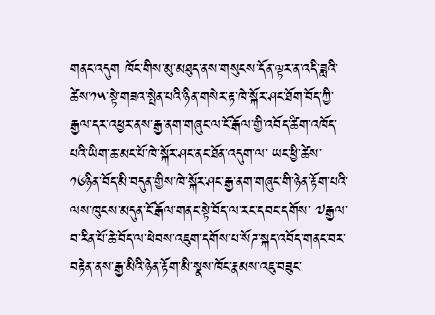གནང་འདུག ཁོང་གིས་མུ་མཐུད་ནས་གསུངས་དོན་ལྟར་ན་འདི་ཟླའི་ཚེས་༡༥་སྟེ་གཟའ་སྤེན་པའི་ཉིན་གསེར་རྟ་ཁེ་སྐོར་ཤང་ཐོག་བོད་ཀྱི་རྒྱལ་དར་འཕྱར་ནས་རྒྱ་ནག་གཞུང་ལ་ངོ་རྒོལ་གྱི་འབོད་ཚིག་འཁོད་པའི་ཡིག་ཆ་མང་པོ་ཁེ་སྐོར་ཤང་ནང་ཐོན་འདུག་ལ་ ཡང་ཕྱི་ཚེས་༡༦ཉིན་བོད་མི་བདུན་གྱིས་ཁེ་སྐོར་ཤང་རྒྱ་ནག་གཞུང་གི་ཉེན་རྟོག་པའི་ལས་ཁུངས་མདུན་ངོ་རྒོལ་གནང་སྟེ་བོད་ལ་རང་དབང་དགོས་ ༧རྒྱལ་བ་རིན་པོ་ཆེ་བོད་ལ་ཕེབས་འཇུག་དགོས་པ་སོཌ་སྐད་འབོད་གནང་བར་བརྟེན་ནས་རྒྱ་མིའི་ཉེན་རྟོག་མི་སྣས་ཁོང་རྣམས་འཇུ་བཟུང་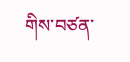གིས་བཙན་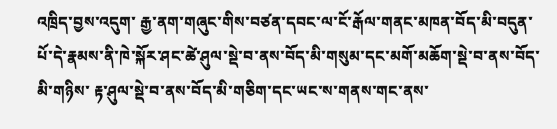འཁྲིད་བྱས་འདུག་ རྒྱ་ནག་གཞུང་གིས་བཙན་དབང་ལ་ངོ་རྒོལ་གནང་མཁན་བོད་མི་བདུན་པོ་དེ་རྣམས་ནི་ཁེ་སྐོར་ཤང་ཚེ་ཤུལ་སྡེ་བ་ནས་བོད་མི་གསུམ་དང་མགོ་མཆོག་སྡེ་བ་ནས་བོད་མི་གཉིས་ རྟ་ཤུལ་སྡེ་བ་ནས་བོད་མི་གཅིག་དང་ཡང་ས་གནས་གང་ནས་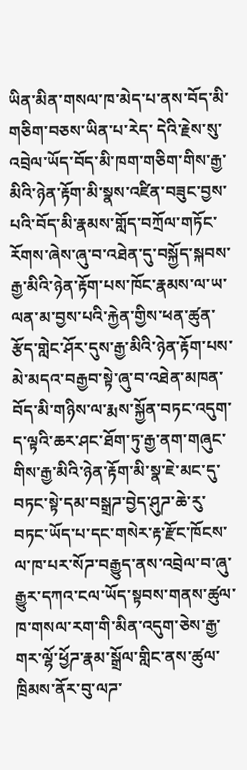ཡིན་མིན་གསལ་ཁ་མེད་པ་ནས་བོད་མི་གཅིག་བཅས་ཡིན་པ་རེད་ དེའི་རྗེས་སུ་འབྲེལ་ཡོད་བོད་མི་ཁག་གཅིག་གིས་རྒྱ་མིའི་ཉེན་རྟོག་མི་སྣས་འཛིན་བཟུང་བྱས་པའི་བོད་མི་རྣམས་གློད་བཀྲོལ་གཏོང་རོགས་ཞེས་ཞུ་བ་འཐེན་དུ་བསྐྱོད་སྐབས་ རྒྱ་མིའི་ཉེན་རྟོག་པས་ཁོང་རྣམས་ལ་ཡ་ལན་མ་བྱས་པའི་རྐྱེན་གྱིས་ཕན་ཚུན་རྩོད་གླེང་ཤོར་དུས་རྒྱ་མིའི་ཉེན་རྟོག་པས་མེ་མདའ་བརྒྱབ་སྟེ་ཞུ་བ་འཐེན་མཁན་བོད་མི་གཉིས་ལ་རྨས་སྐྱོན་བཏང་འདུག་  ད་ལྟའི་ཆར་ཤང་ཐོག་ཏུ་རྒྱ་ནག་གཞུང་གིས་རྒྱ་མིའི་ཉེན་རྟོག་མི་སྣ་ཇེ་མང་དུ་བཏང་སྟེ་དམ་བསྒྲཌ་བྱེད་ཤུཌ་ཆེ་རུ་བཏང་ཡོད་པ་དང་གསེར་རྟ་རྫོང་ཁོངས་ལ་ཁ་པར་སོཌ་བརྒྱུད་ནས་འབྲེལ་བ་ཞུ་རྒྱུར་དཀའ་ངལ་ཡོད་སྟབས་གནས་ཚུལ་ཁ་གསལ་རག་གི་མིན་འདུག་ཅེས་རྒྱ་གར་ལྷོ་ཕྱོཌ་རྣམ་སྒྲོལ་གླིང་ནས་ཚུལ་ཁྲིམས་ནོར་བུ་ལཌ་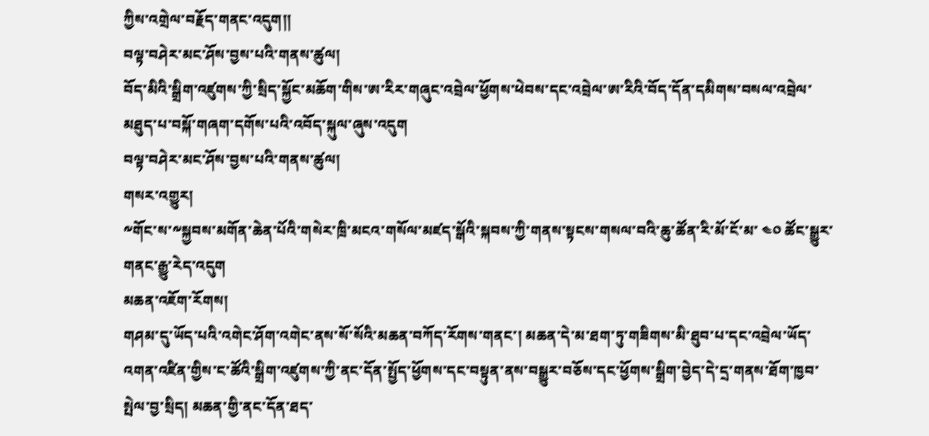ཀྱིས་འགྲེལ་བརྗོད་གནང་འདུག༎
བལྟ་བཤེར་མང་ཤོས་བྱས་པའི་གནས་ཚུལ།
བོད་མིའི་སྒྲིག་འཛུགས་ཀྱི་སྲིད་སྐྱོང་མཆོག་གིས་ཨ་རིར་གཞུང་འབྲེལ་ཕྱོགས་ཕེབས་དང་འབྲེལ་ཨ་རིའི་བོད་དོན་དམིགས་བསལ་འབྲེལ་མཐུད་པ་བསྐོ་གཞག་དགོས་པའི་འབོད་སྐུལ་ཞུས་འདུག
བལྟ་བཤེར་མང་ཤོས་བྱས་པའི་གནས་ཚུལ།
གསར་འགྱུར།
༸གོང་ས་༸སྐྱབས་མགོན་ཆེན་པོའི་གསེར་ཁྲི་མངའ་གསོལ་མཛད་སྒོའི་སྐབས་ཀྱི་གནས་སྟངས་གསལ་བའི་ཆུ་ཚོན་རི་མོ་ངོ་མ་ ༤༠ ཚོང་སྒྱུར་གནང་རྒྱུ་རེད་འདུག
མཆན་འཇོག་རོགས།
གཤམ་དུ་ཡོད་པའི་འགེང་ཤོག་འགེང་ནས་སོ་སོའི་མཆན་བཀོད་རོགས་གནང་། མཆན་དེ་མ་ཐག་ཏུ་གཟིགས་མི་ཐུབ་པ་དང་འབྲེལ་ཡོད་འགན་འཛིན་གྱིས་ང་ཚོའི་སྒྲིག་འཛུགས་ཀྱི་ནང་དོན་སྤྱོད་ཕྱོགས་དང་བསྟུན་ནས་བསྒྱུར་བཅོས་དང་ཕྱོགས་སྒྲིག་བྱེད་དེ་དྲ་གནས་ཐོག་ཁྱབ་སྤེལ་བྱ་སྲིད། མཆན་གྱི་ནང་དོན་ཐད་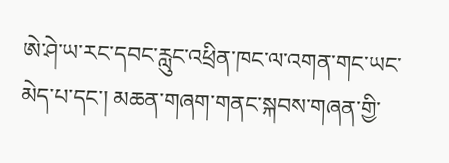ཨེ་ཤེ་ཡ་རང་དབང་རླུང་འཕྲིན་ཁང་ལ་འགན་གང་ཡང་མེད་པ་དང་། མཆན་གཞག་གནང་སྐབས་གཞན་གྱི་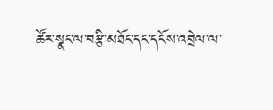ཚོར་སྣང་ལ་བརྩི་མཐོང་དང་དངོས་འབྲེལ་ལ་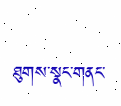ཐུགས་སྣང་གནང་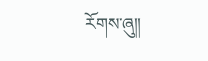རོགས་ཞུ༎